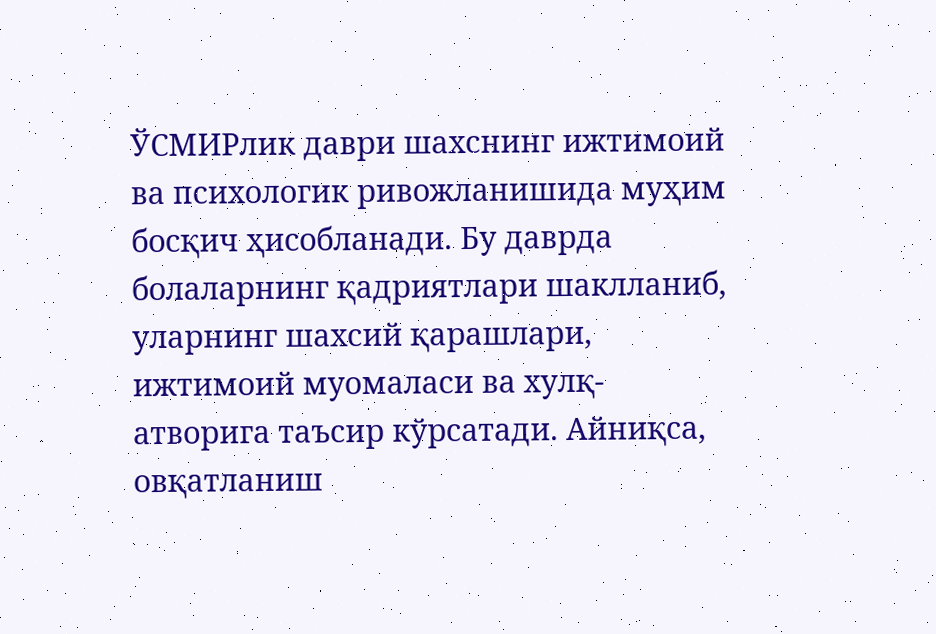ЎСМИРлик даври шахснинг ижтимоий ва психологик ривожланишида муҳим босқич ҳисобланади. Бу даврда болаларнинг қадриятлари шаклланиб, уларнинг шахсий қарашлари, ижтимоий муомаласи ва хулқ-атворига таъсир кўрсатади. Айниқса, овқатланиш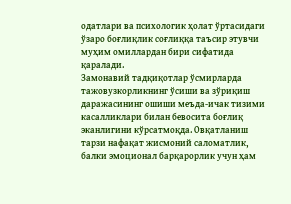одатлари ва психологик ҳолат ўртасидаги ўзаро боғлиқлик соғлиққа таъсир этувчи муҳим омиллардан бири сифатида қаралади.
Замонавий тадқиқотлар ўсмирларда тажовузкорликнинг ўсиши ва зўриқиш даражасининг ошиши меъда-ичак тизими касалликлари билан бевосита боғлиқ эканлигини кўрсатмоқда. Овқатланиш тарзи нафақат жисмоний саломатлик, балки эмоционал барқарорлик учун ҳам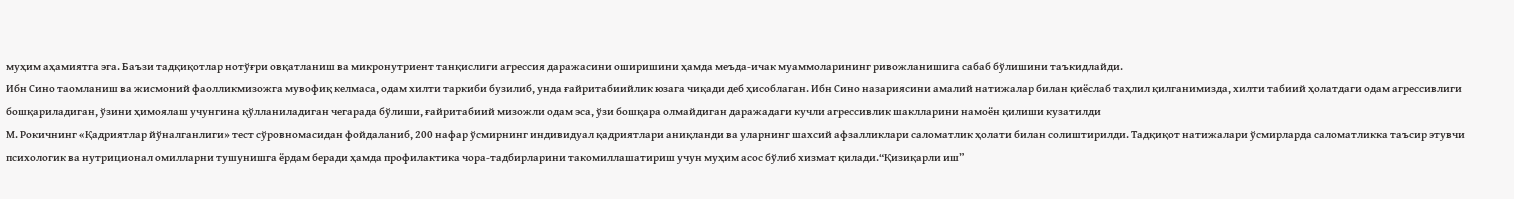муҳим аҳамиятга эга. Баъзи тадқиқотлар нотўғри овқатланиш ва микронутриент танқислиги агрессия даражасини оширишини ҳамда меъда-ичак муаммоларининг ривожланишига сабаб бўлишини таъкидлайди.
Ибн Сино таомланиш ва жисмоний фаолликмизожга мувофиқ келмаса, одам хилти таркиби бузилиб, унда ғайритабиийлик юзага чиқади деб ҳисоблаган. Ибн Сино назариясини амалий натижалар билан қиёслаб таҳлил қилганимизда, хилти табиий ҳолатдаги одам агрессивлиги бошқариладиган, ўзини ҳимоялаш учунгина қўлланиладиган чегарада бўлиши, ғайритабиий мизожли одам эса, ўзи бошқара олмайдиган даражадаги кучли агрессивлик шаклларини намоён қилиши кузатилди
М. Рокичнинг «Қадриятлар йўналганлиги» тест сўровномасидан фойдаланиб, 200 нафар ўсмирнинг индивидуал қадриятлари аниқланди ва уларнинг шахсий афзалликлари саломатлик ҳолати билан солиштирилди. Тадқиқот натижалари ўсмирларда саломатликка таъсир этувчи психологик ва нутриционал омилларни тушунишга ёрдам беради ҳамда профилактика чора-тадбирларини такомиллашатириш учун муҳим асос бўлиб хизмат қилади.“Қизиқарли иш”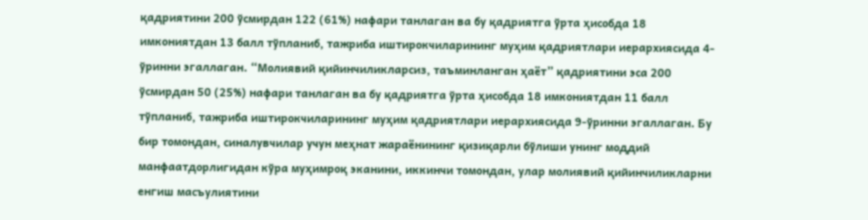қадриятини 200 ўсмирдан 122 (61%) нафари танлаган ва бу қадриятга ўрта ҳисобда 18 имкониятдан 13 балл тўпланиб, тажриба иштирокчиларининг муҳим қадриятлари иерархиясида 4-ўринни эгаллаган. “Молиявий қийинчиликларсиз, таъминланган ҳаёт” қадриятини эса 200 ўсмирдан 50 (25%) нафари танлаган ва бу қадриятга ўрта ҳисобда 18 имкониятдан 11 балл тўпланиб, тажриба иштирокчиларининг муҳим қадриятлари иерархиясида 9-ўринни эгаллаган. Бу бир томондан, синалувчилар учун меҳнат жараёнининг қизиқарли бўлиши унинг моддий манфаатдорлигидан кўра муҳимроқ эканини, иккинчи томондан, улар молиявий қийинчиликларни енгиш масъулиятини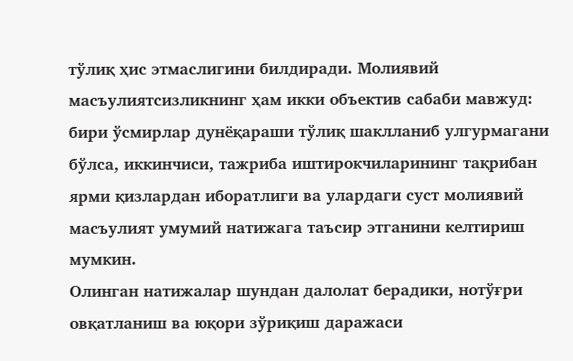тўлиқ ҳис этмаслигини билдиради. Молиявий масъулиятсизликнинг ҳам икки объектив сабаби мавжуд: бири ўсмирлар дунёқараши тўлиқ шаклланиб улгурмагани бўлса, иккинчиси, тажриба иштирокчиларининг тақрибан ярми қизлардан иборатлиги ва улардаги суст молиявий масъулият умумий натижага таъсир этганини келтириш мумкин.
Олинган натижалар шундан далолат берадики, нотўғри овқатланиш ва юқори зўриқиш даражаси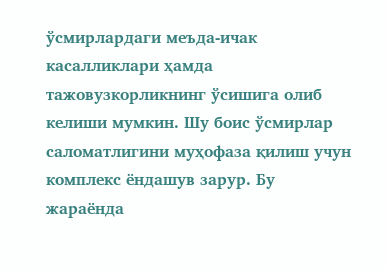ўсмирлардаги меъда-ичак касалликлари ҳамда тажовузкорликнинг ўсишига олиб келиши мумкин. Шу боис ўсмирлар саломатлигини муҳофаза қилиш учун комплекс ёндашув зарур. Бу жараёнда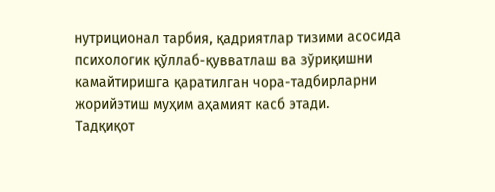нутриционал тарбия, қадриятлар тизими асосида психологик қўллаб-қувватлаш ва зўриқишни камайтиришга қаратилган чора-тадбирларни жорийэтиш муҳим аҳамият касб этади.
Тадқиқот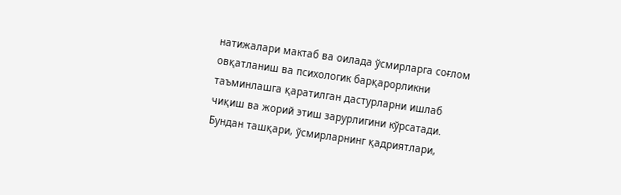натижалари мактаб ва оилада ўсмирларга соғлом овқатланиш ва психологик барқарорликни таъминлашга қаратилган дастурларни ишлаб чиқиш ва жорий этиш зарурлигини кўрсатади. Бундан ташқари, ўсмирларнинг қадриятлари,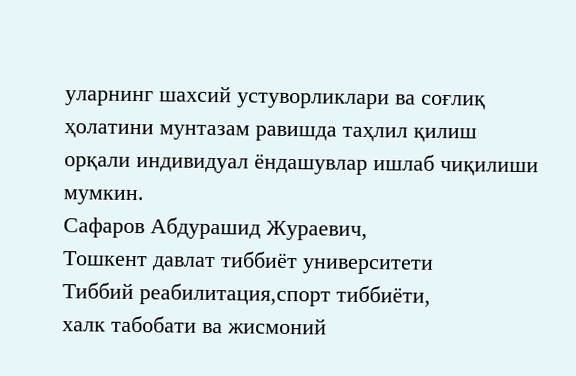уларнинг шахсий устуворликлари ва соғлиқ ҳолатини мунтазам равишда таҳлил қилиш орқали индивидуал ёндашувлар ишлаб чиқилиши мумкин.
Сафаров Абдурашид Жураевич,
Тошкент давлат тиббиёт университети
Тиббий реабилитация,спорт тиббиёти,
халк табобати ва жисмоний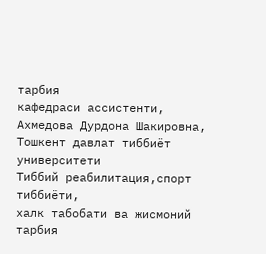тарбия
кафедраси ассистенти,
Ахмедова Дурдона Шакировна,
Тошкент давлат тиббиёт университети
Тиббий реабилитация,спорт тиббиёти,
халк табобати ва жисмоний тарбия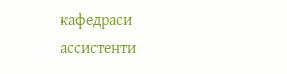кафедраси ассистенти